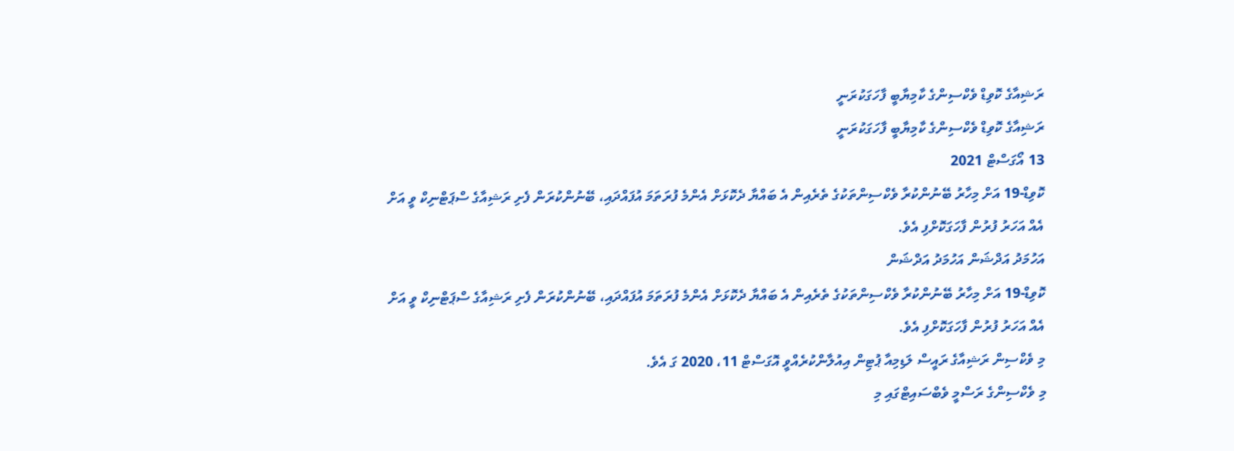ރަޝިއާގެ ކޮވިޑް ވެކްސިންގެ ކާމިޔާބީ ފާހަގަކުރަނީ
ރަޝިއާގެ ކޮވިޑް ވެކްސިންގެ ކާމިޔާބީ ފާހަގަކުރަނީ
13 އޯގަސްޓް 2021
ކޮވިޑް-19 އަށް މިހާރު ބޭނުންކުރާ ވެކްސިންތަކުގެ ތެރެއިން އެ ބައްޔާ ދެކޮޅަށް އެންމެ ފުރަތަމަ އުފައްދައި، ބޭނުންކުރަން ފެށި ރަޝިއާގެ ސްޕަޓްނިކް ވީ އަށް އެއް އަހަރު ފުރުން ފާހަގަކޮށްފި އެވެ.
އަހުމަދު އަދްޝަން އަހުމަދު އަދްޝަން
ކޮވިޑް-19 އަށް މިހާރު ބޭނުންކުރާ ވެކްސިންތަކުގެ ތެރެއިން އެ ބައްޔާ ދެކޮޅަށް އެންމެ ފުރަތަމަ އުފައްދައި، ބޭނުންކުރަން ފެށި ރަޝިއާގެ ސްޕަޓްނިކް ވީ އަށް އެއް އަހަރު ފުރުން ފާހަގަކޮށްފި އެވެ.
މި ވެކްސިން ރަޝިއާގެ ރައީސް ލަޑިމިއާ ޕުޓިން އިއުލާންކުރެއްވީ އޮގަސްޓް 11، 2020 ގަ އެވެ.
މި ވެކްސިންގެ ރަސްމީ ވެބްސައިޓްގައި މި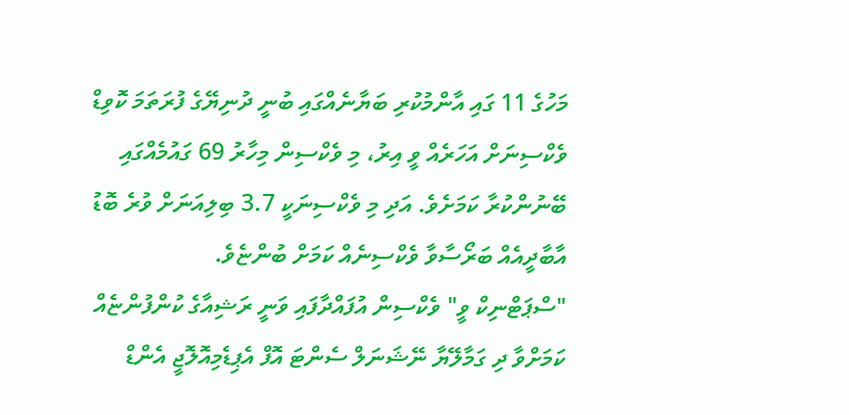މަހުގެ 11 ގައި އާންމުކުރި ބަޔާނެއްގައި ބުނީ ދުނިޔޭގެ ފުރަތަމަ ކޮވިޑް ވެކްސިނަށް އަހަރެއް ވީ އިރު، މި ވެކްސިން މިހާރު 69 ގައުމެއްގައި ބޭނުންކުރާ ކަމަށެވެ. އަދި މި ވެކްސިނަކީ 3.7 ބިލިއަނަށް ވުރެ ބޮޑު އާބާދީއެއް ބަރޯސާވާ ވެކްސިނެއް ކަމަށް ބުންޏެވެ.
"ސްޕަޓްނިކް ވީ" ވެކްސިން އުފައްދާފައި ވަނީ ރަޝިއާގެ ކުންފުންޏެއް ކަމަށްވާ ދި ގަމާލޭޔާ ނޭޝަނަލް ސެންޓަ އޮފް އެޕިޑެމިއޮލޮޖީ އެންޑް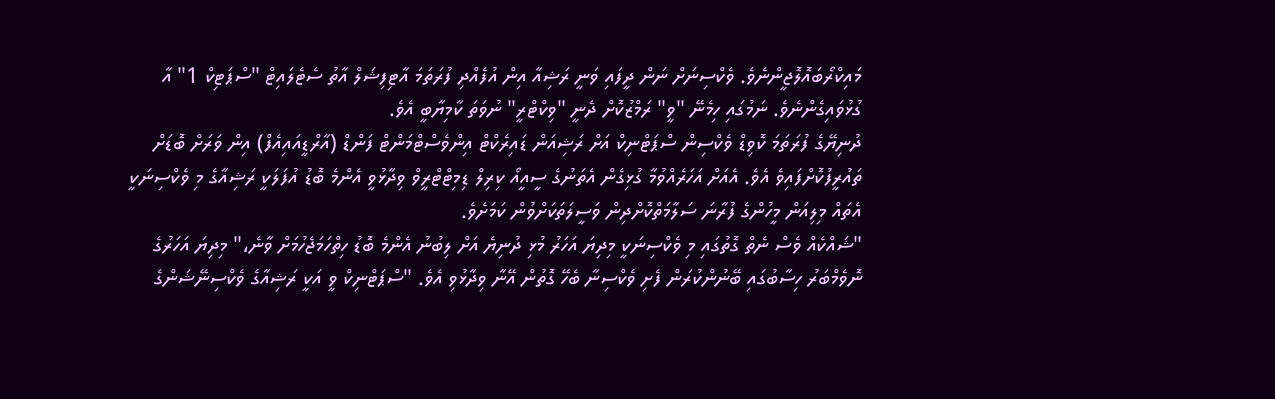މައިކްރޯބައޮލޮޖީންނެވެ. ވެކްސިނަށް ނަން ދީފައި ވަނީ ރަޝިއާ އިން އުފެއްދި ފުރަތަމަ އާޓިފިޝަލް އާތު ސެޓެލައިޓް "ސްޕަޓިކް 1" އާ ގުޅުވައިގެންނެވެ. ނަމުގައި ހިމެނޭ "ވީ" ރަމްޒުކޮށް ދެނީ "ވިކްޓްރީ" ނުވަތަ ކާމިޔާބީ އެވެ.
ދުނިޔޭގެ ފުރަތަމަ ކޮވިޑް ވެކްސިން ސްޕަޓްނިކް އަށް ރަޝިއަން ޑައިރެކްޓް އިންވެސްޓްމަންޓް ފަންޑް (އާރްޑީއައިއެފް) އިން ވަރަށް ބޮޑަށް ތައުރީފުކޮށްފައިވެ އެވެ. އެއަށް އަހަރެއްވުމާ ގުޅިގެން އެތަނުގެ ސީއީއޯ ކިރިލް ޑިމިޓްޓްރީވް ވިދާޅުވީ އެންމެ ބޮޑު އުފަލަކީ ރަޝިއާގެ މި ވެކްސިނަކީ އެތައް މިލިއަން މީހުންގެ ފުރާނަ ސަލާމަތްކޮށްދިން ވަސީލަތަކަށްވުން ކަމަށެވެ.
"ޝައްކެއް ވެސް ނެތް ގޮތުގައި މި ވެކްސިނަކީ މިދިޔަ އަހަރު މުޅި ދުނިޔެ އަށް ލިބުނު އެންމެ ބޮޑު ހިތްހަމަޖެހުމަށް ވާނެ،" މިދިޔަ އަހަރުގެ ނޮވެމްބަރު ހިސާބުގައި ބޭނުންކުރަން ފެށި ވެކްސިނާ ބެހޭ ގޮތުން އޭނާ ވިދާޅުވި އެވެ. "ސްޕަޓްނިކް ވީ އަކީ ރަޝިއާގެ ވެކްސިނޭޝަންގެ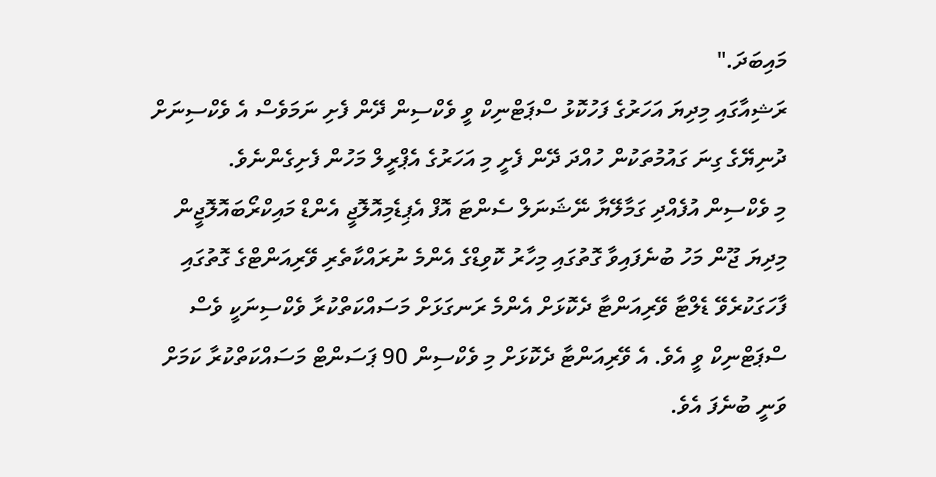މައިބަދަ."
ރަޝިއާގައި މިދިޔަ އަހަރުގެ ފަހުކޮޅު ސްޕަޓްނިކް ވީ ވެކްސިން ދޭން ފެށި ނަމަވެސް އެ ވެކްސިނަށް ދުނިޔޭގެ ގިނަ ގައުމުތަކުން ހުއްދަ ދޭން ފެށީ މި އަހަރުގެ އެޕްރީލް މަހުން ފެށިގެންނެވެ.
މި ވެކްސިން އުފެއްދި ގަމާލޭޔާ ނޭޝަނަލް ސެންޓަ އޮފް އެޕިޑެމިއޮލޮޖީ އެންޑް މައިކްރޯބައޮލޮޖީން މިދިޔަ ޖޫން މަހު ބުނެފައިވާ ގޮތުގައި މިހާރު ކޮވިޑްގެ އެންމެ ނުރައްކާތެރި ވޭރިއަންޓްގެ ގޮތުގައި ފާހަގަކުރެވޭ ޑެލްޓާ ވޭރިއަންޓާ ދެކޮޅަށް އެންމެ ރަނގަޅަށް މަސައްކަތްކުރާ ވެކްސިނަކީ ވެސް ސްޕަޓްނިކް ވީ އެވެ. އެ ވޭރިއަންޓާ ދެކޮޅަށް މި ވެކްސިން 90 ޕަސަންޓް މަސައްކަތްކުރާ ކަމަށް ވަނީ ބުނެފަ އެވެ.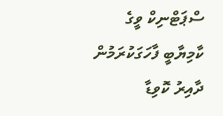ސްޕަޓްނިކް ވީގެ ކާމިޔާބީ ފާހަގަކުރަމުން ދާއިރު ކޮވިޑާ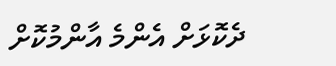ދެކޮޅަށް އެންމެ އާންމުކޮށް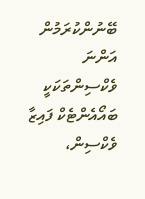ބޭނުންކުރަމުން އަންނަ ވެކްސިންތަކަކީ ބައޯއެންޓެކް ފައިޒާ ވެކްސިން،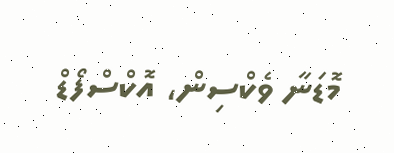މޮޑަނާ ވެކްސިން، އޮކްސްފޯޑް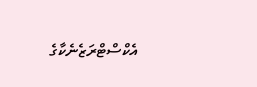އެކްސްޓްރަޒެނެކާގެ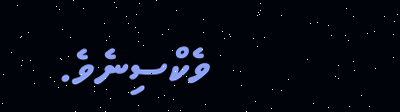ވެކްސިނެވެ.